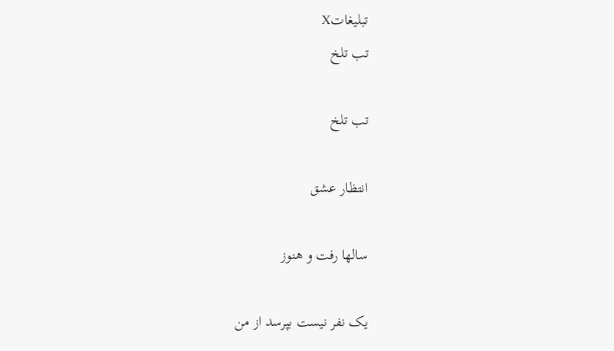تبليغاتX
تب تلخ

تب تلخ

انتظار عشق

سالها رفت و هنوز

یک نفر نیست بپرسد از من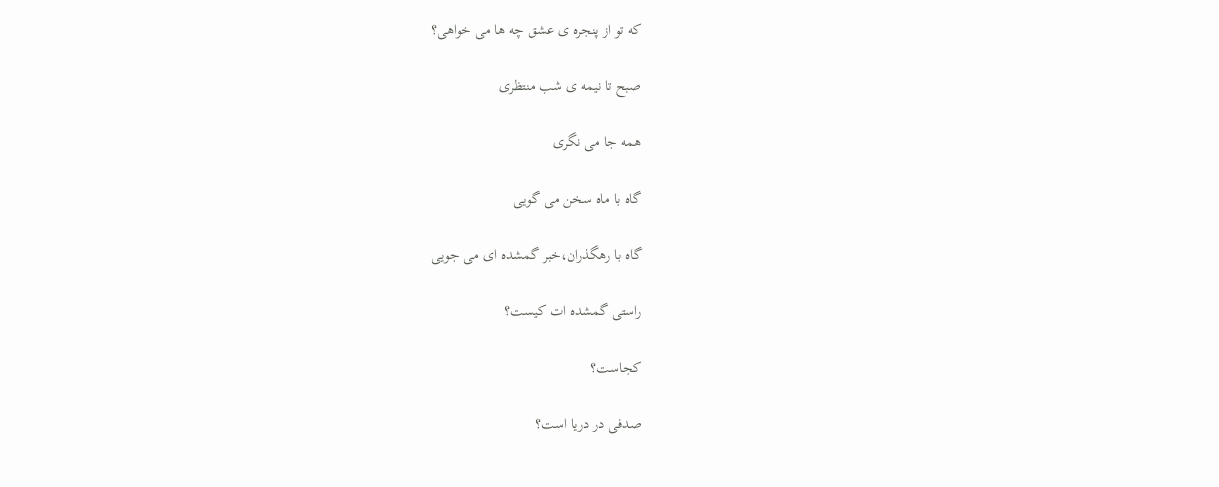که تو از پنجره ی عشق چه ها می خواهی؟

صبح تا نیمه ی شب منتظری

همه جا می نگری

گاه با ماه سخن می گویی

گاه با رهگذران،خبر گمشده ای می جویی

راستی گمشده ات کیست؟

کجاست؟

صدفی در دریا است؟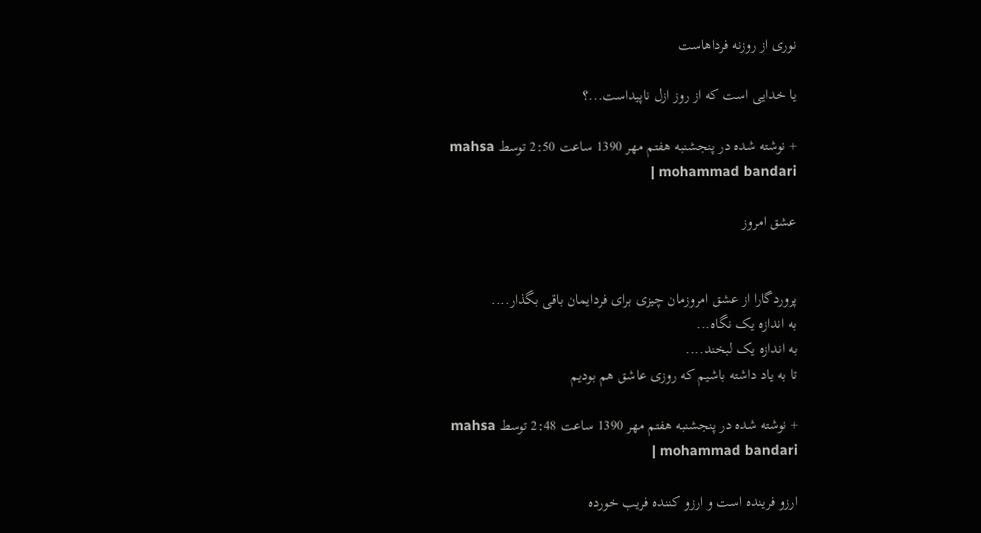نوری از روزنه فرداهاست

یا خدایی است که از روز ازل ناپیداست...؟

+ نوشته شده در پنجشنبه هفتم مهر 1390 ساعت 2:50 توسط mahsa mohammad bandari |

عشق امروز


پروردگارا از عشق امروزمان چیزی برای فردایمان باقی بگذار....
به اندازه یک نگاه...
به اندازه یک لبخند....
تا به یاد داشته باشیم که روزی عاشق هم بودیم

+ نوشته شده در پنجشنبه هفتم مهر 1390 ساعت 2:48 توسط mahsa mohammad bandari |

ارزو فرینده است و ارزو کننده فریب خورده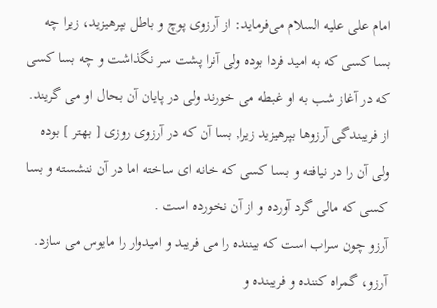امام على علیه السلام می‌فرماید: از آرزوى پوچ و باطل بپرهیزید، زیرا چه بسا كسى كه به امید فردا بوده ولى آنرا پشت سر نگذاشت و چه بسا كسى كه در آغاز شب به او غبطه مى خورند ولى در پایان آن بحال او مى گریند.
از فریبندگى آرزوها بپرهیزید زیرا, بسا آن كه در آرزوى روزى [ بهتر ] بوده ولى آن را در نیافته و بـسا كسى كه خانه اى ساخته اما در آن ننشسته و بسا كسى كه مالى گرد آورده و از آن نخورده است .
آرزو چون سراب است كه بیننده را مى فریبد و امیدوار را مایوس مى سازد.
آرزو، گمراه كننده و فریبنده و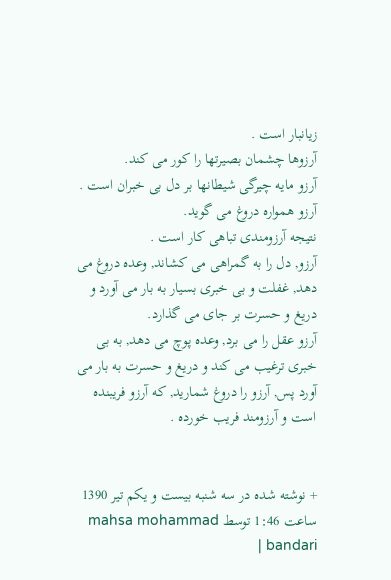زیانبار است .
آرزوها چشمان بصیرتها را كور مى كند.
آرزو مایه چیرگى شیطانها بر دل بى خبران است .
آرزو همواره دروغ مى گوید.
نتیجه آرزومندى تباهى كار است .
آرزو, دل را به گمراهى مى كشاند, وعده دروغ مى دهد, غفلت و بى خبرى بسیار به بار مى آورد و دریغ و حسرت بر جاى مى گذارد.
آرزو عقل را مى برد, وعده پوچ مى دهد, به بى خبرى ترغیب مى كند و دریغ و حسرت به بار مى آورد پس, آرزو را دروغ شمارید, كه آرزو فریبنده است و آرزومند فریب خورده .


+ نوشته شده در سه شنبه بیست و یکم تیر 1390 ساعت 1:46 توسط mahsa mohammad bandari |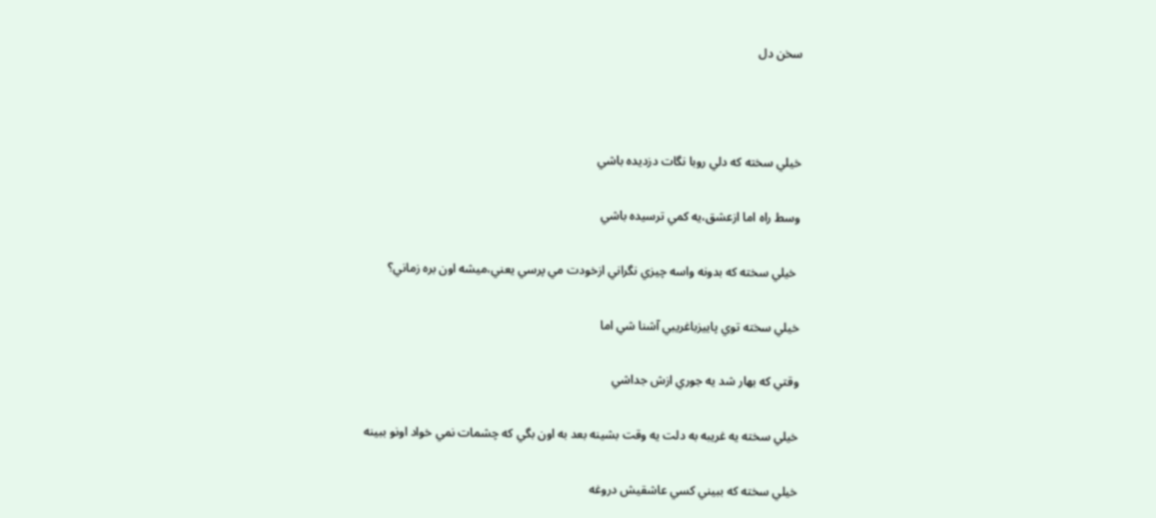سخن دل



خيلي سخته كه دلي روبا نگات دزديده باشي

وسط راه اما ازعشق،يه كمي ترسيده باشي

 خيلي سخته كه بدونه واسه چيزي نگراني ازخودت مي پرسي يعني،ميشه اون بره زماني؟

خيلي سخته توي پاييزباغريبي آشنا شي اما

وقتي كه بهار شد يه جوري ازش جداشي

خيلي سخته يه غريبه به دلت يه وقت بشينه بعد به اون بگي كه چشمات نمي خواد اونو ببينه

خيلي سخته كه ببيني كسي عاشقيش دروغه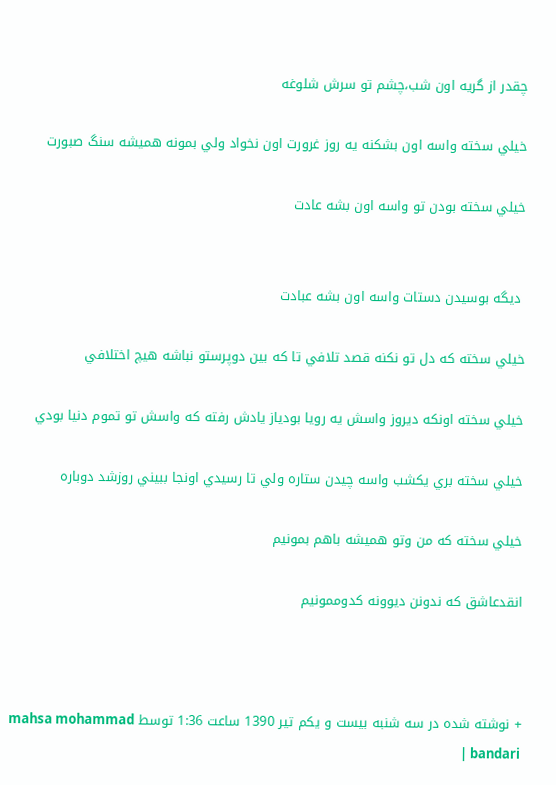چقدر از گريه اون شب،چشم تو سرش شلوغه

خيلي سخته واسه اون بشكنه يه روز غرورت اون نخواد ولي بمونه هميشه سنگ صبورت

خيلي سخته بودن تو واسه اون بشه عادت


 ديگه بوسيدن دستات واسه اون بشه عبادت

خيلي سخته كه دل تو نكنه قصد تلافي تا كه بين دوپرستو نباشه هيچ اختلافي

خيلي سخته اونكه ديروز واسش يه رويا بودياز يادش رفته كه واسش تو تموم دنيا بودي

خيلي سخته بري يكشب واسه چيدن ستاره ولي تا رسيدي اونجا ببيني روزشد دوباره

خيلي سخته كه من وتو هميشه باهم بمونيم

انقدعاشق كه ندونن ديوونه كدوممونيم



+ نوشته شده در سه شنبه بیست و یکم تیر 1390 ساعت 1:36 توسط mahsa mohammad bandari |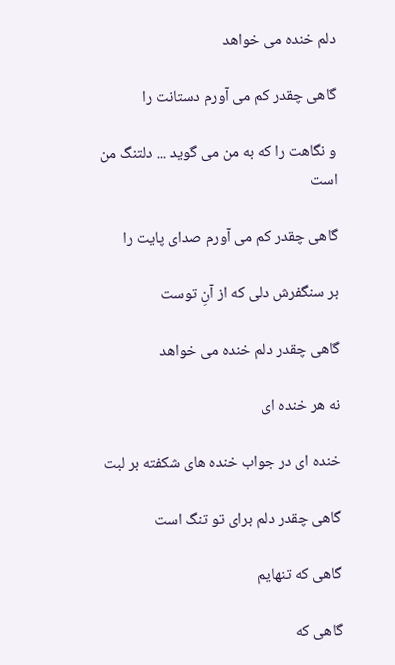دلم خنده می خواهد

گاهی چقدر کم می آورم دستانت را

و نگاهت را که به من می گوید ... دلتنگ من است

گاهی چقدر کم می آورم صدای پایت را

بر سنگفرش دلی که از آنِ توست

گاهی چقدر دلم خنده می خواهد

نه هر خنده ای

خنده ای در جواب خنده های شکفته بر لبت

گاهی چقدر دلم برای تو تنگ است

گاهی که تنهایم

گاهی که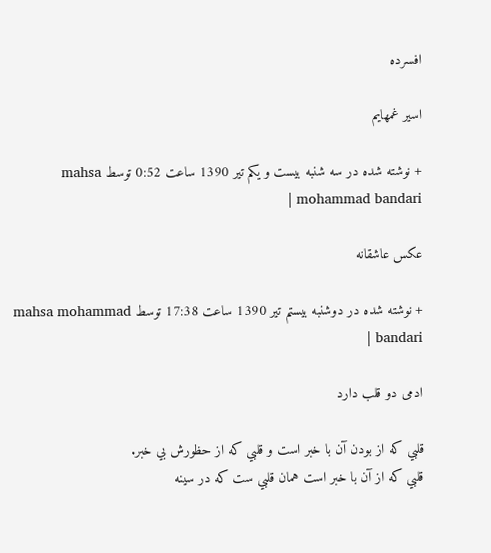افسرده

اسیر غمهایم

+ نوشته شده در سه شنبه بیست و یکم تیر 1390 ساعت 0:52 توسط mahsa mohammad bandari |

عکس عاشقانه

+ نوشته شده در دوشنبه بیستم تیر 1390 ساعت 17:38 توسط mahsa mohammad bandari |

ادمی دو قلب دارد

قلبي كه از بودن آن با خبر است و قلبي كه از حظورش بي خبر.
قلبي كه از آن با خبر است همان قلبي ست كه در سينه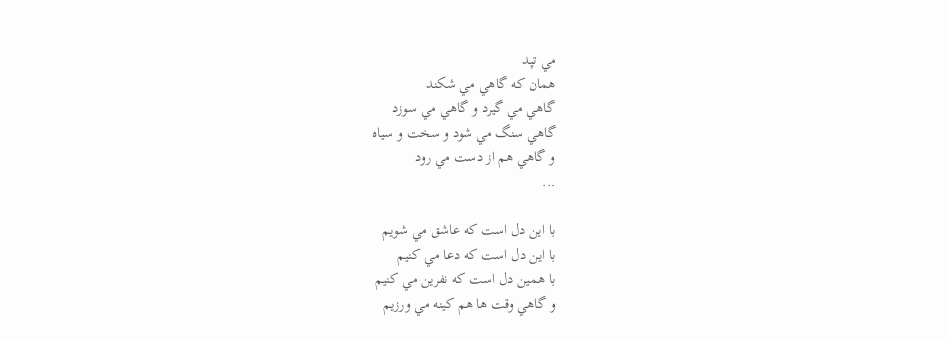مي تپد
همان كه گاهي مي شكند
گاهي مي گيرد و گاهي مي سوزد
گاهي سنگ مي شود و سخت و سياه
و گاهي هم از دست مي رود
...

با اين دل است كه عاشق مي شويم
با اين دل است كه دعا مي كنيم
با همين دل است كه نفرين مي كنيم
و گاهي وقت ها هم كينه مي ورزيم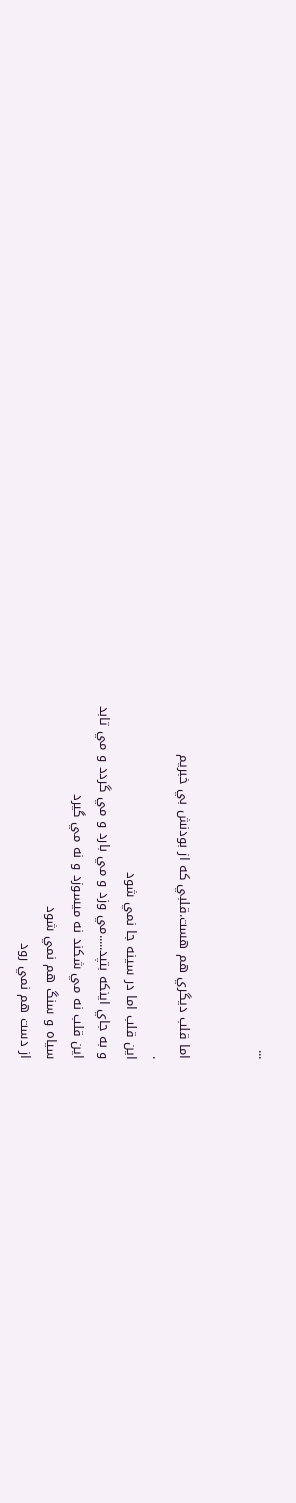...


اما قلب ديگري هم هست.قلبي كه از بودنش بي خبريم
.
اين قلب اما در سينه جا نمي شود
و به جاي اينكه بتپد.....مي وزد و مي بارد و مي گردد و مي تابد
اين قلب نه مي شكند نه ميسوزد و نه مي گيرد
سياه و سنگ هم نمي شود
از دست هم نمي رود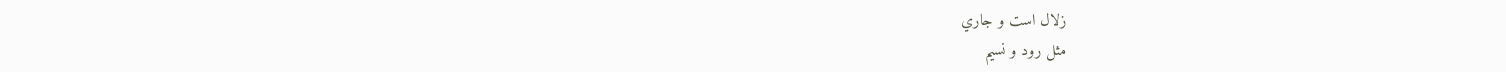زلال است و جاري
مثل رود و نسيم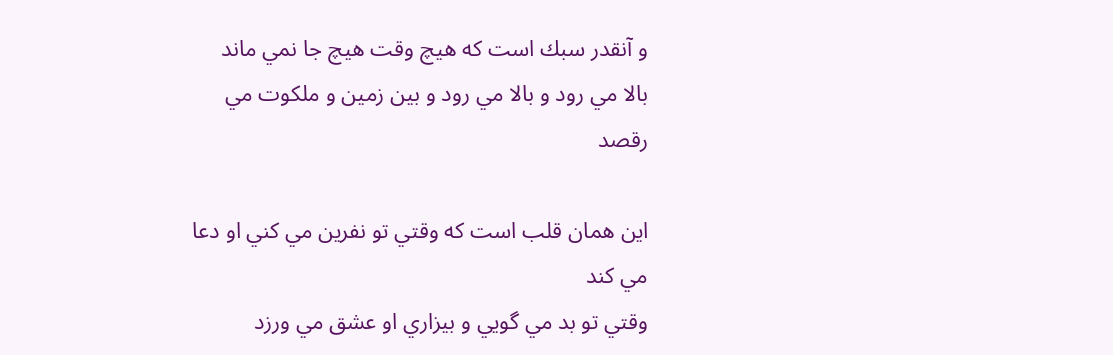و آنقدر سبك است كه هيچ وقت هيچ جا نمي ماند
بالا مي رود و بالا مي رود و بين زمين و ملكوت مي رقصد

اين همان قلب است كه وقتي تو نفرين مي كني او دعا مي كند
وقتي تو بد مي گويي و بيزاري او عشق مي ورزد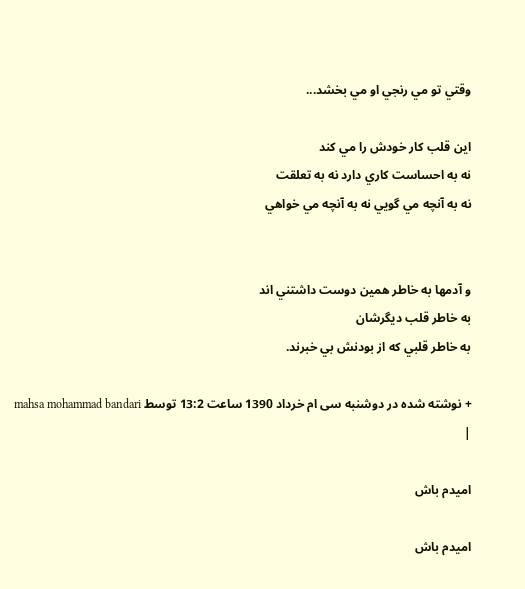وقتي تو مي رنجي او مي بخشد...

اين قلب كار خودش را مي كند
نه به احساست كاري دارد نه به تعلقت
نه به آنچه مي گويي نه به آنچه مي خواهي


و آدمها به خاطر همين دوست داشتني اند
به خاطر قلب ديگرشان
به خاطر قلبي كه از بودنش بي خبرند.

+ نوشته شده در دوشنبه سی ام خرداد 1390 ساعت 13:2 توسط mahsa mohammad bandari |

امیدم باش

امیدم باش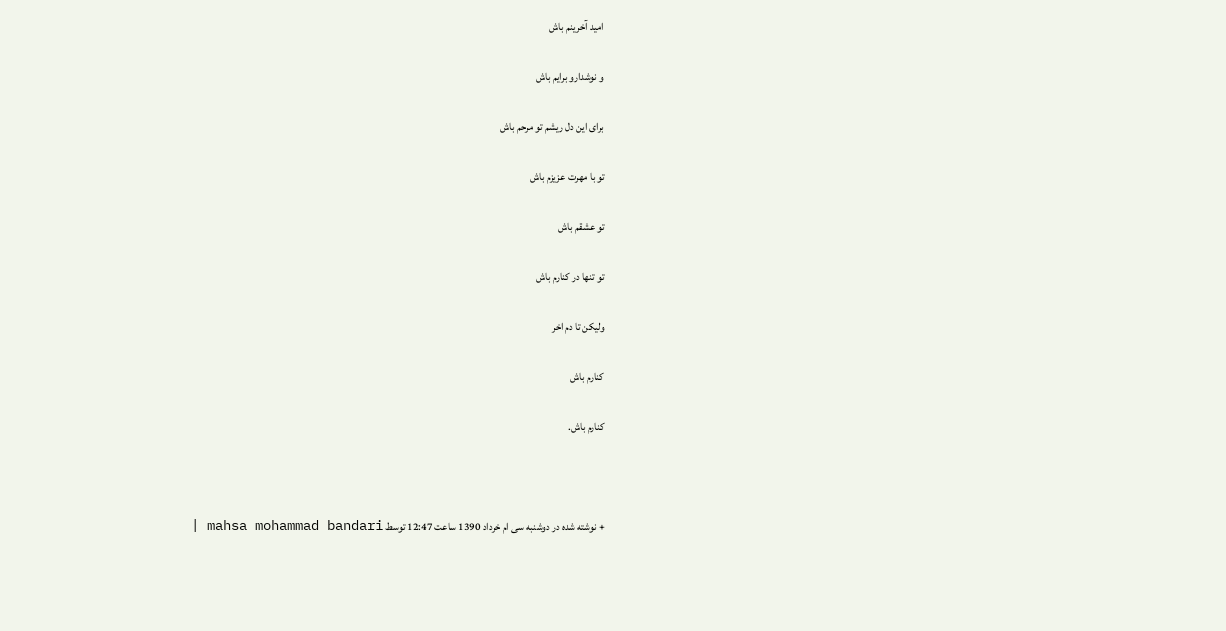امید آخرینم باش

و نوشدارو برایم باش

برای این دل ریشم تو مرحم باش

تو با مهرت عزیزم باش

تو عشقم باش

تو تنها در كنارم باش

ولیكن تا دم اخر

كنارم باش

كنارم باش.



+ نوشته شده در دوشنبه سی ام خرداد 1390 ساعت 12:47 توسط mahsa mohammad bandari |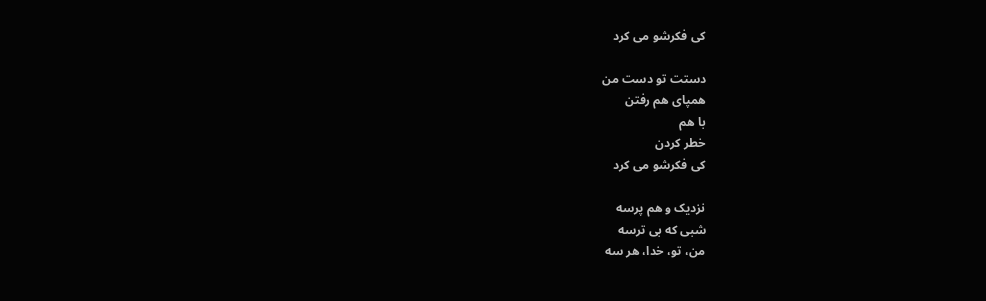کی فکرشو می کرد

دستت تو دست من
همپای هم رفتن
با هم
خطر کردن
کی فکرشو می کرد

نزدیک و هم پرسه
شبی که بی ترسه
من، تو، خدا، هر سه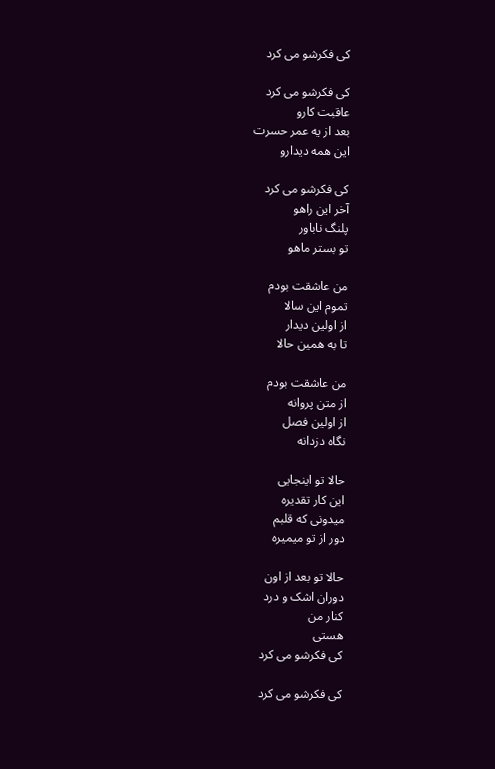کی فکرشو می کرد

کی فکرشو می کرد
عاقبت کارو
بعد از یه عمر حسرت
این همه دیدارو

کی فکرشو می کرد
آخر این راهو
پلنگ ناباور
تو بستر ماهو

من عاشقت بودم
تموم این سالا
از اولین دیدار
تا به همین حالا

من عاشقت بودم
از متن پروانه
از اولین فصل
نگاه دزدانه

حالا تو اینجایی
این کار تقدیره
میدونی که قلبم
دور از تو میمیره

حالا تو بعد از اون
دوران اشک و درد
کنار من
هستی
کی فکرشو می کرد

کی فکرشو می کرد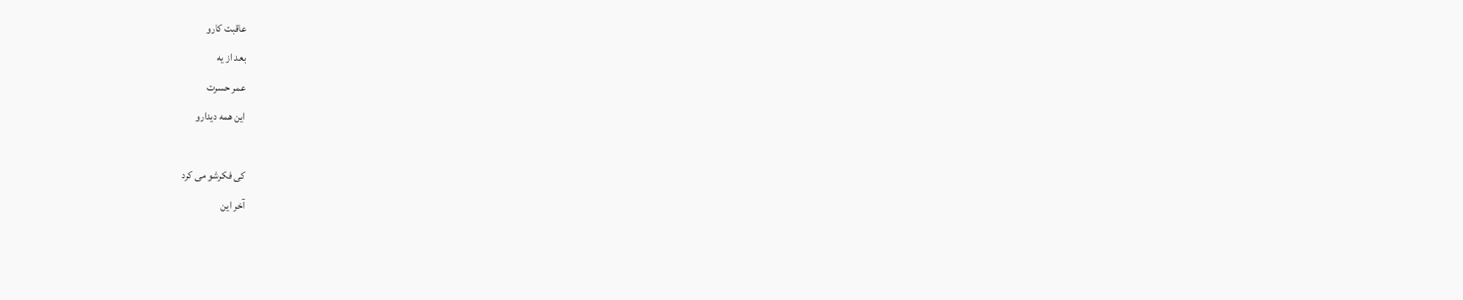عاقبت کارو
بعد از یه
عمر حسرت
این همه دیدارو

کی فکرشو می کرد
آخر این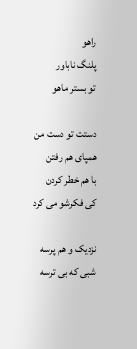راهو
پلنگ ناباور
تو بستر ماهو

دستت تو دست من
همپای هم رفتن
با هم خطر کردن
کی فکرشو می کرد

نزدیک و هم پرسه
شبی که بی ترسه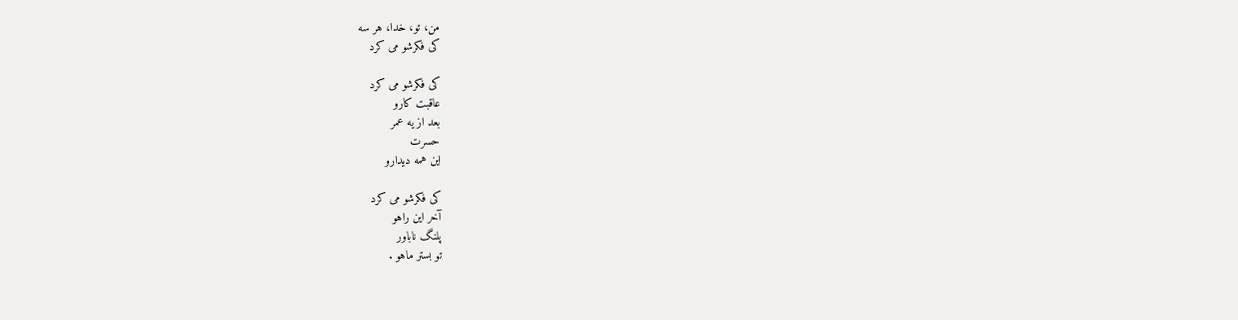من، تو، خدا، هر سه
کی فکرشو می کرد

کی فکرشو می کرد
عاقبت کارو
بعد از یه عمر
حسرت
این همه دیدارو

کی فکرشو می کرد
آخر این راهو
پلنگ ناباور
تو بستر ماهو .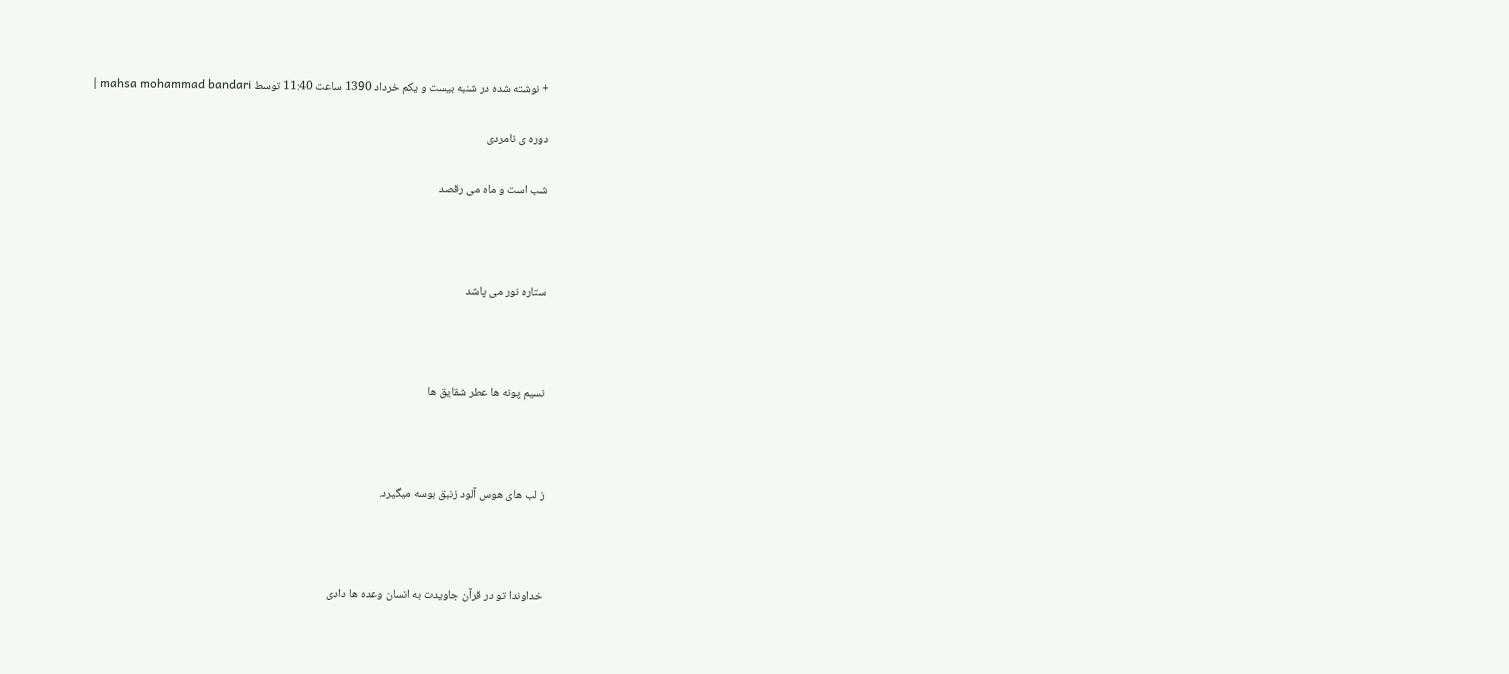+ نوشته شده در شنبه بیست و یکم خرداد 1390 ساعت 11:40 توسط mahsa mohammad bandari |

دوره ی نامردی

شب است و ماه می رقصد



ستاره نور می پاشد



نسیم پونه ها عطر شقایق ها



ز لب های هوس آلود زنبق بوسه میگیرد.



خداوندا تو در قرآن جاویدت به انسان وعده ها دادی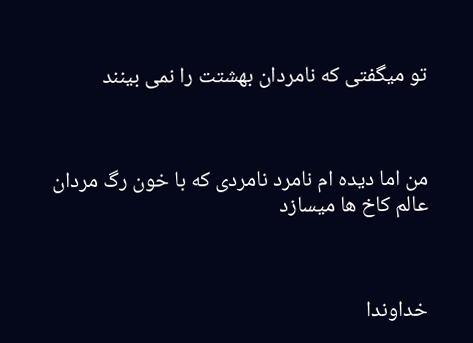تو میگفتی که نامردان بهشتت را نمی بینند



من اما دیده ام نامرد نامردی که با خون رگ مردان عالم کاخ ها میسازد



خداوندا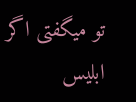تو میگفتی اگر ابلیس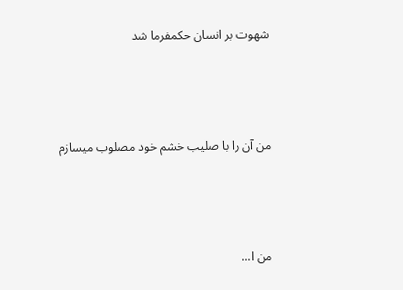شهوت بر انسان حکمفرما شد



من آن را با صلیب خشم خود مصلوب میسازم



من ا...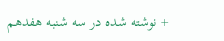+ نوشته شده در سه شنبه هفدهم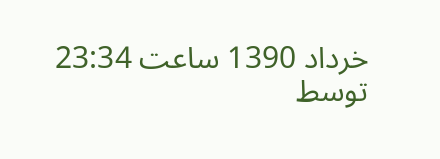خرداد 1390 ساعت 23:34 توسط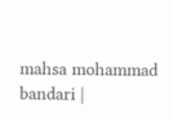mahsa mohammad bandari |